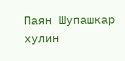Паян Шупашкар хулин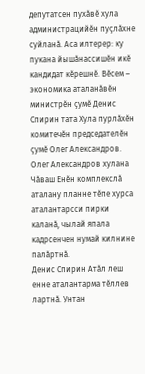депутатсен пухӑвӗ хула администрацийӗн пуҫлӑхне суйланӑ. Аса илтерер: ку пукана йышӑнассишӗн икӗ кандидат кӗрешнӗ. Вӗсем – экономика аталанӑвӗн министрӗн ҫумӗ Денис Спирин тата Хула пурлӑхӗн комитечӗн председателӗн ҫумӗ Олег Александров.
Олег Александров хулана Чӑваш Енӗн комплекслӑ аталану планне тӗпе хурса аталантарсси пирки каланӑ, чылай япала кадрсенчен нумай килнине палӑртнӑ.
Денис Спирин Атӑл леш енне аталантарма тӗллев лартнӑ. Унтан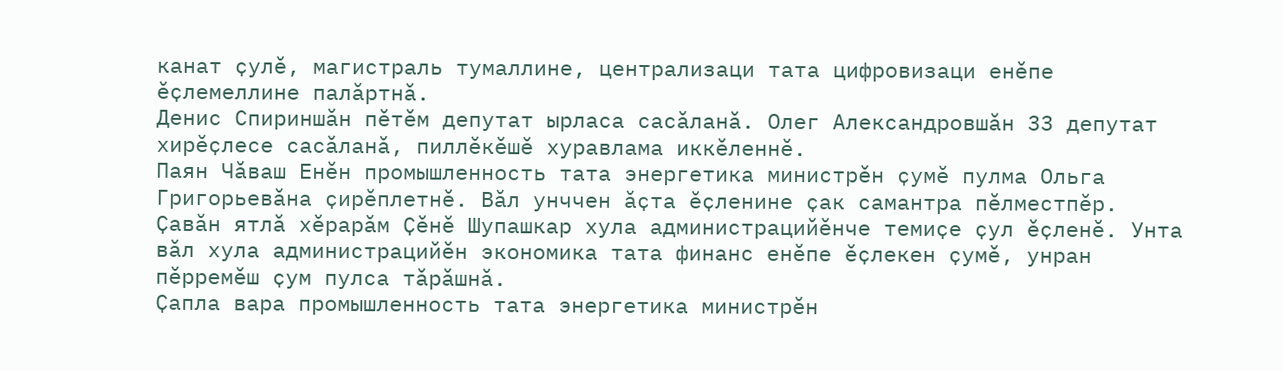канат ҫулӗ, магистраль тумаллине, централизаци тата цифровизаци енӗпе ӗҫлемеллине палӑртнӑ.
Денис Спириншӑн пӗтӗм депутат ырласа сасӑланӑ. Олег Александровшӑн 33 депутат хирӗҫлесе сасӑланӑ, пиллӗкӗшӗ хуравлама иккӗленнӗ.
Паян Чӑваш Енӗн промышленность тата энергетика министрӗн ҫумӗ пулма Ольга Григорьевӑна ҫирӗплетнӗ. Вӑл унччен ӑҫта ӗҫленине ҫак самантра пӗлместпӗр. Ҫавӑн ятлӑ хӗрарӑм Ҫӗнӗ Шупашкар хула администрацийӗнче темиҫе ҫул ӗҫленӗ. Унта вӑл хула администрацийӗн экономика тата финанс енӗпе ӗҫлекен ҫумӗ, унран пӗрремӗш ҫум пулса тӑрӑшнӑ.
Ҫапла вара промышленность тата энергетика министрӗн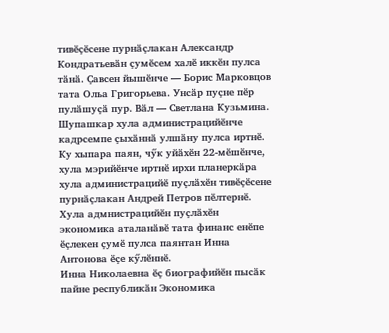тивӗҫӗсене пурнӑҫлакан Александр Кондратьевӑн ҫумӗсем халӗ иккӗн пулса тӑнӑ. Ҫавсен йышӗнче — Борис Марковцов тата Ольа Григорьева. Унсӑр пуҫне пӗр пулӑшуҫӑ пур. Вӑл — Светлана Кузьмина.
Шупашкар хула администрацийӗнче кадрсемпе ҫыхӑннӑ улшӑну пулса иртнӗ. Ку хыпара паян, чӳк уйӑхӗн 22-мӗшӗнче, хула мэрийӗнче иртнӗ ирхи планеркӑра хула администрацийӗ пуҫлӑхӗн тивӗҫӗсене пурнӑҫлакан Андрей Петров пӗлтернӗ.
Хула адмнистрацийӗн пуҫлӑхӗн экономика аталанӑвӗ тата финанс енӗпе ӗҫлекен ҫумӗ пулса паянтан Инна Антонова ӗҫе кӳлӗннӗ.
Инна Николаевна ӗҫ биографийӗн пысӑк пайне республикӑн Экономика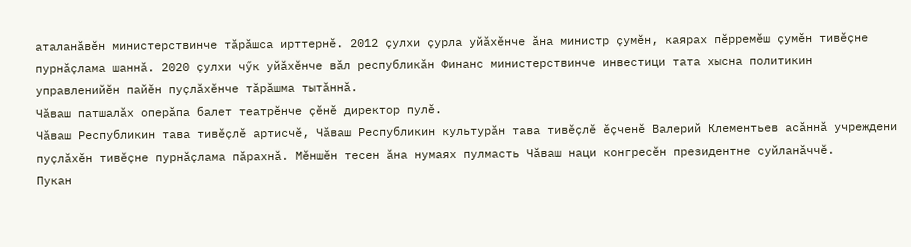аталанӑвӗн министерствинче тӑрӑшса ирттернӗ. 2012 ҫулхи ҫурла уйӑхӗнче ӑна министр ҫумӗн, каярах пӗрремӗш ҫумӗн тивӗҫне пурнӑҫлама шаннӑ. 2020 ҫулхи чӳк уйӑхӗнче вӑл республикӑн Финанс министерствинче инвестици тата хысна политикин управленийӗн пайӗн пуҫлӑхӗнче тӑрӑшма тытӑннӑ.
Чӑваш патшалӑх оперӑпа балет театрӗнче ҫӗнӗ директор пулӗ.
Чӑваш Республикин тава тивӗҫлӗ артисчӗ, Чӑваш Республикин культурӑн тава тивӗҫлӗ ӗҫченӗ Валерий Клементьев асӑннӑ учреждени пуҫлӑхӗн тивӗҫне пурнӑҫлама пӑрахнӑ. Мӗншӗн тесен ӑна нумаях пулмасть Чӑваш наци конгресӗн президентне суйланӑччӗ.
Пукан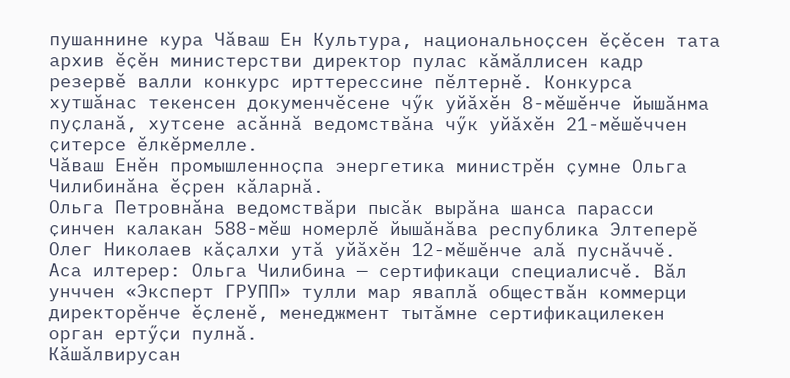пушаннине кура Чӑваш Ен Культура, национальноҫсен ӗҫӗсен тата архив ӗҫӗн министерстви директор пулас кӑмӑллисен кадр резервӗ валли конкурс ирттерессине пӗлтернӗ. Конкурса хутшӑнас текенсен докуменчӗсене чӳк уйӑхӗн 8-мӗшӗнче йышӑнма пуҫланӑ, хутсене асӑннӑ ведомствӑна чӳк уйӑхӗн 21-мӗшӗччен ҫитерсе ӗлкӗрмелле.
Чӑваш Енӗн промышленноҫпа энергетика министрӗн ҫумне Ольга Чилибинӑна ӗҫрен кӑларнӑ.
Ольга Петровнӑна ведомствӑри пысӑк вырӑна шанса парасси ҫинчен калакан 588-мӗш номерлӗ йышӑнӑва республика Элтеперӗ Олег Николаев кӑҫалхи утӑ уйӑхӗн 12-мӗшӗнче алӑ пуснӑччӗ.
Аса илтерер: Ольга Чилибина — сертификаци специалисчӗ. Вӑл унччен «Эксперт ГРУПП» тулли мар яваплӑ обществӑн коммерци директорӗнче ӗҫленӗ, менеджмент тытӑмне сертификацилекен орган ертӳҫи пулнӑ.
Кӑшӑлвирусан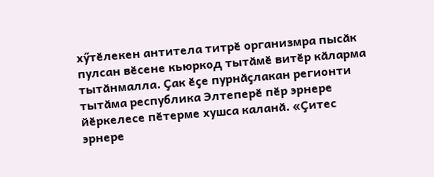хӳтӗлекен антитела титрӗ организмра пысӑк пулсан вӗсене кьюркод тытӑмӗ витӗр кӑларма тытӑнмалла. Ҫак ӗҫе пурнӑҫлакан регионти тытӑма республика Элтеперӗ пӗр эрнере йӗркелесе пӗтерме хушса каланӑ. «Ҫитес эрнере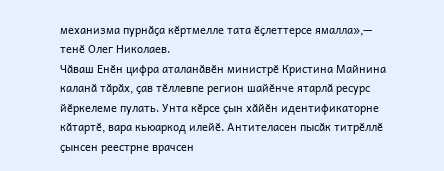механизма пурнӑҫа кӗртмелле тата ӗҫлеттерсе ямалла»,— тенӗ Олег Николаев.
Чӑваш Енӗн цифра аталанӑвӗн министрӗ Кристина Майнина каланӑ тӑрӑх, ҫав тӗллевпе регион шайӗнче ятарлӑ ресурс йӗркелеме пулать. Унта кӗрсе ҫын хӑйӗн идентификаторне кӑтартӗ, вара кьюаркод илейӗ. Антителасен пысӑк титрӗллӗ ҫынсен реестрне врачсен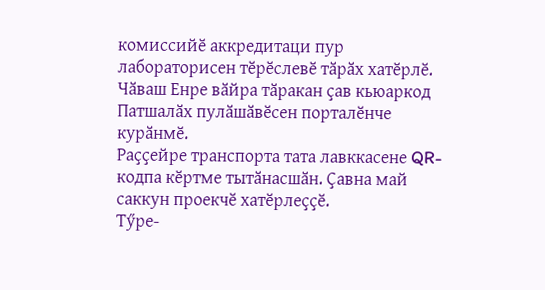комиссийӗ аккредитаци пур лабораторисен тӗрӗслевӗ тӑрӑх хатӗрлӗ. Чӑваш Енре вӑйра тӑракан ҫав кьюаркод Патшалӑх пулӑшӑвӗсен порталӗнче курӑнмӗ.
Раҫҫейре транспорта тата лавккасене QR-кодпа кӗртме тытӑнасшӑн. Ҫавна май саккун проекчӗ хатӗрлеҫҫӗ.
Тӳре-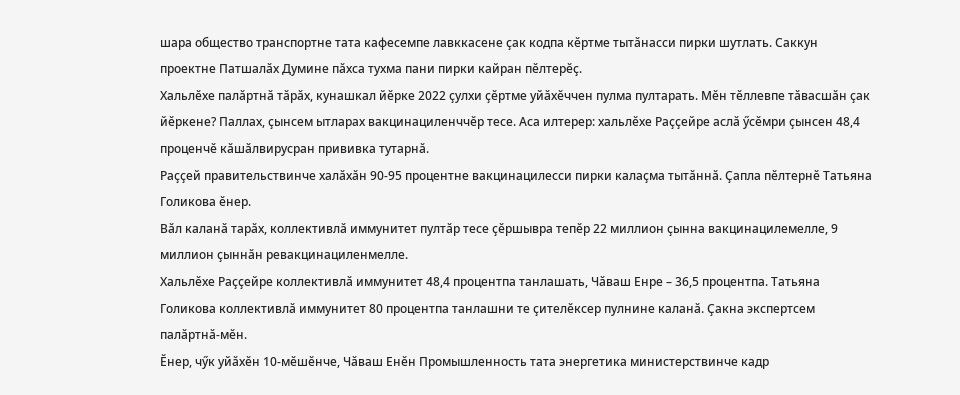шара общество транспортне тата кафесемпе лавккасене ҫак кодпа кӗртме тытӑнасси пирки шутлать. Саккун проектне Патшалӑх Думине пӑхса тухма пани пирки кайран пӗлтерӗҫ.
Хальлӗхе палӑртнӑ тӑрӑх, кунашкал йӗрке 2022 ҫулхи ҫӗртме уйӑхӗччен пулма пултарать. Мӗн тӗллевпе тӑвасшӑн ҫак йӗркене? Паллах, ҫынсем ытларах вакцинациленччӗр тесе. Аса илтерер: хальлӗхе Раҫҫейре аслӑ ӳсӗмри ҫынсен 48,4 проценчӗ кӑшӑлвирусран прививка тутарнӑ.
Раҫҫей правительствинче халӑхӑн 90-95 процентне вакцинацилесси пирки калаҫма тытӑннӑ. Ҫапла пӗлтернӗ Татьяна Голикова ӗнер.
Вӑл каланӑ тарӑх, коллективлӑ иммунитет пултӑр тесе ҫӗршывра тепӗр 22 миллион ҫынна вакцинацилемелле, 9 миллион ҫыннӑн ревакцинациленмелле.
Хальлӗхе Раҫҫейре коллективлӑ иммунитет 48,4 процентпа танлашать, Чӑваш Енре – 36,5 процентпа. Татьяна Голикова коллективлӑ иммунитет 80 процентпа танлашни те ҫителӗксер пулнине каланӑ. Ҫакна экспертсем палӑртнӑ-мӗн.
Ӗнер, чӳк уйӑхӗн 10-мӗшӗнче, Чӑваш Енӗн Промышленность тата энергетика министерствинче кадр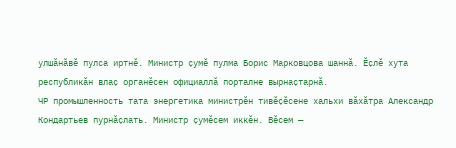улшӑнӑвӗ пулса иртнӗ. Министр ҫумӗ пулма Борис Марковцова шаннӑ. Ӗҫлӗ хута республикӑн влаҫ органӗсен официаллӑ порталне вырнаҫтарнӑ.
ЧР промышленность тата энергетика министрӗн тивӗҫӗсене хальхи вӑхӑтра Александр Кондартьев пурнӑҫлать. Министр ҫумӗсем иккӗн. Вӗсем —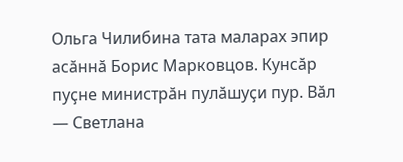Ольга Чилибина тата маларах эпир асӑннӑ Борис Марковцов. Кунсӑр пуҫне министрӑн пулӑшуҫи пур. Вӑл — Светлана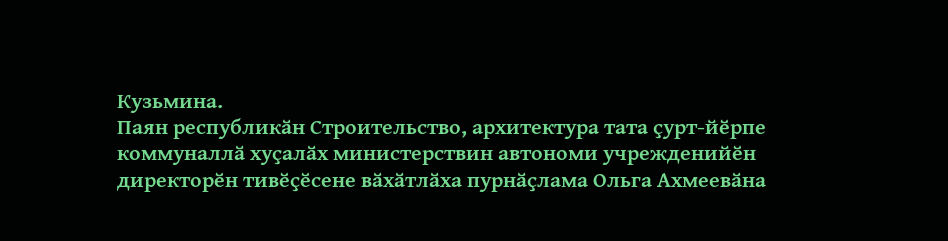Кузьмина.
Паян республикӑн Строительство, архитектура тата ҫурт-йӗрпе коммуналлӑ хуҫалӑх министерствин автономи учрежденийӗн директорӗн тивӗҫӗсене вӑхӑтлӑха пурнӑҫлама Ольга Ахмеевӑна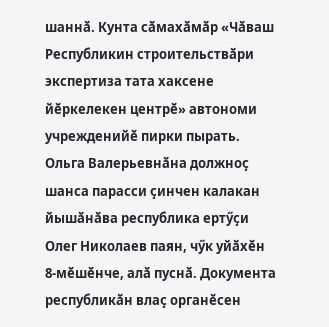шаннӑ. Кунта сӑмахӑмӑр «Чӑваш Республикин строительствӑри экспертиза тата хаксене йӗркелекен центрӗ» автономи учрежденийӗ пирки пырать.
Ольга Валерьевнӑна должноҫ шанса парасси ҫинчен калакан йышӑнӑва республика ертӳҫи Олег Николаев паян, чӳк уйӑхӗн 8-мӗшӗнче, алӑ пуснӑ. Документа республикӑн влаҫ органӗсен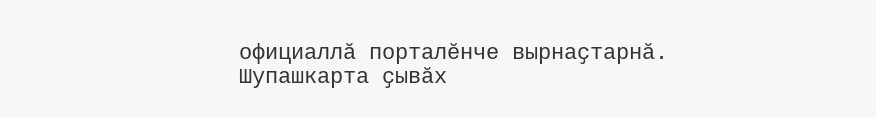официаллӑ порталӗнче вырнаҫтарнӑ.
Шупашкарта ҫывӑх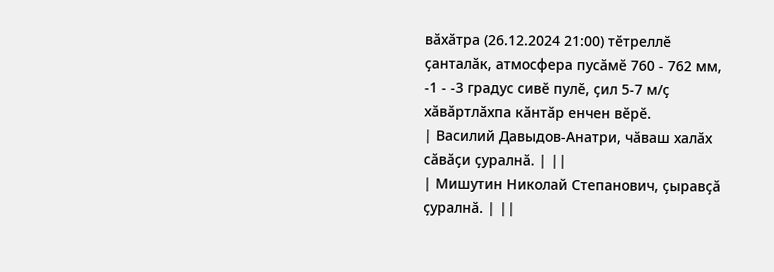вӑхӑтра (26.12.2024 21:00) тӗтреллӗ ҫанталӑк, атмосфера пусӑмӗ 760 - 762 мм, -1 - -3 градус сивӗ пулӗ, ҫил 5-7 м/ҫ хӑвӑртлӑхпа кӑнтӑр енчен вӗрӗ.
| Василий Давыдов-Анатри, чӑваш халӑх сӑвӑҫи ҫуралнӑ. | ||
| Мишутин Николай Степанович, ҫыравҫӑ ҫуралнӑ. | ||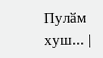Пулӑм хуш... |